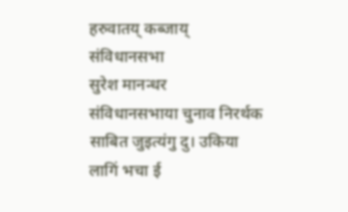हरुवातय् कब्जाय् संविधानसभा
सुरेश मानन्धर
संविधानसभाया चुनाव निरर्थक साबित जुइत्यंगु दु। उकिया लागिं भचा ई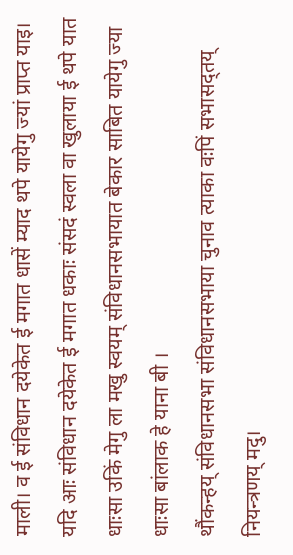माली। व ई संविधान दयेकेत ई मगात धासें म्याद थपे यायेगु ज्यां प्राप्त याइ। यदि आः संविधान दयेकेत ई मगात धकाः संसदं स्वला वा खुलाया ई थपे यात धाःसा उकिं मेगु ला मखु स्वयम् संविधानसभायात बेकार साबित यायेगु ज्या धाःसा बांलाक हे याना बी ।
थौंकन्हय् संविधानसभा संविधानसभाया चुनाव त्याका वःपिं सभासद्तय् नियन्त्रणय् मदु।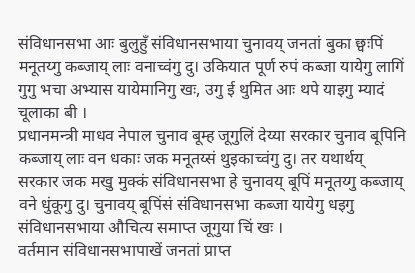संविधानसभा आः बुलुहुँ संविधानसभाया चुनावय् जनतां बुका छ्वःपिं मनूतय्गु कब्जाय् लाः वनाच्वंगु दु। उकियात पूर्ण रुपं कब्जा यायेगु लागिं गुगु भचा अभ्यास यायेमानिगु खः, उगु ई थुमित आः थपे याइगु म्यादं चूलाका बी ।
प्रधानमन्त्री माधव नेपाल चुनाव बूम्ह जूगुलिं देय्या सरकार चुनाव बूपिनि कब्जाय् लाः वन धकाः जक मनूतय्सं थुइकाच्वंगु दु। तर यथार्थय् सरकार जक मखु मुक्कं संविधानसभा हे चुनावय् बूपिं मनूतय्गु कब्जाय् वने धुंकूगु दु। चुनावय् बूपिंसं संविधानसभा कब्जा यायेगु धइगु संविधानसभाया औचित्य समाप्त जूगुया चिं खः ।
वर्तमान संविधानसभापाखें जनतां प्राप्त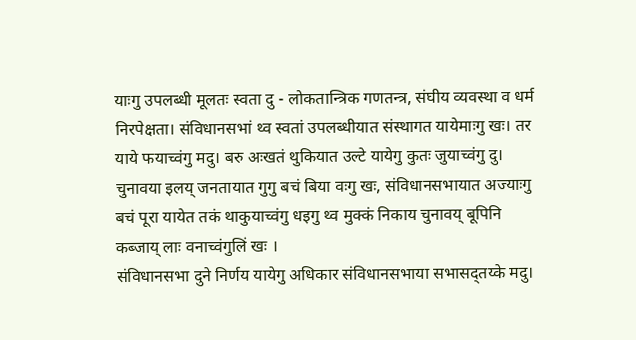याःगु उपलब्धी मूलतः स्वता दु - लोकतान्त्रिक गणतन्त्र, संघीय व्यवस्था व धर्म निरपेक्षता। संविधानसभां थ्व स्वतां उपलब्धीयात संस्थागत यायेमाःगु खः। तर याये फयाच्वंगु मदु। बरु अःखतं थुकियात उल्टे यायेगु कुतः जुयाच्वंगु दु। चुनावया इलय् जनतायात गुगु बचं बिया वःगु खः, संविधानसभायात अज्याःगु बचं पूरा यायेत तकं थाकुयाच्वंगु धइगु थ्व मुक्कं निकाय चुनावय् बूपिनि कब्जाय् लाः वनाच्वंगुलिं खः ।
संविधानसभा दुने निर्णय यायेगु अधिकार संविधानसभाया सभासद्तय्के मदु।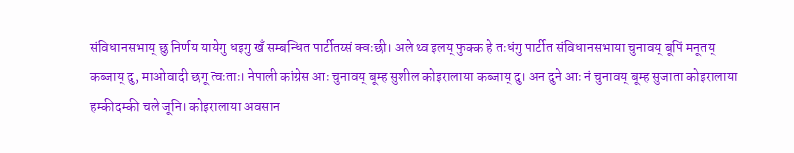संविधानसभाय् छु निर्णय यायेगु धइगु खँ सम्बन्धित पार्टीतय्सं क्वःछी। अले थ्व इलय् फुक्क हे तःधंगु पार्टीत संविधानसभाया चुनावय् बूपिं मनूतय् कब्जाय् दु, माओवादी छगू त्वःताः। नेपाली कांग्रेस आः चुनावय् बूम्ह सुशील कोइरालाया कब्जाय् दु। अन दुने आः नं चुनावय् बूम्ह सुजाता कोइरालाया हम्कीदम्की चले जूनि। कोइरालाया अवसान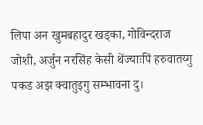लिपा अन खुमबहादुर खड्का, गोविन्दराज जोशी, अर्जुन नरसिंह केसी थेंज्याःपिं हरुवातय्गु पकड अझ क्वातुइगु सम्भावना दु।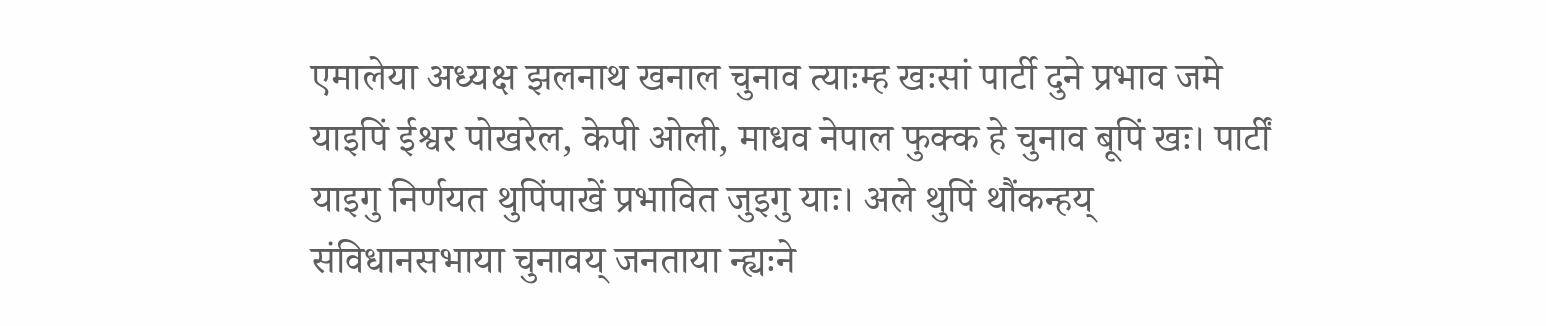एमालेया अध्यक्ष झलनाथ खनाल चुनाव त्याःम्ह खःसां पार्टी दुने प्रभाव जमे याइपिं ईश्वर पोखरेल, केपी ओली, माधव नेपाल फुक्क हे चुनाव बूपिं खः। पार्टीं याइगु निर्णयत थुपिंपाखें प्रभावित जुइगु याः। अले थुपिं थौंकन्हय् संविधानसभाया चुनावय् जनताया न्ह्यःने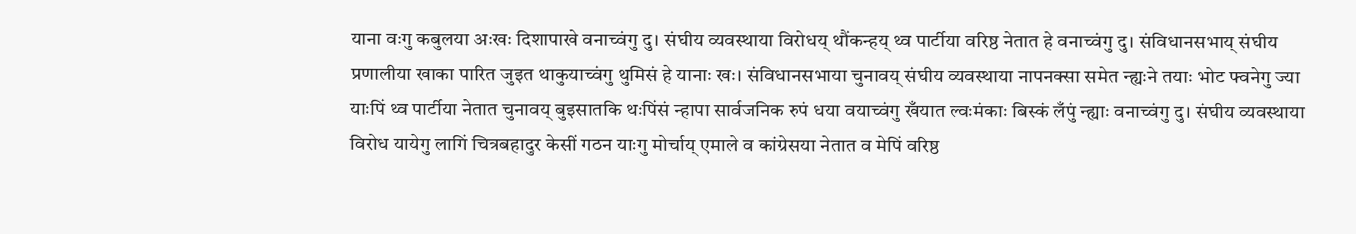याना वःगु कबुलया अःखः दिशापाखे वनाच्वंगु दु। संघीय व्यवस्थाया विरोधय् थौंकन्हय् थ्व पार्टीया वरिष्ठ नेतात हे वनाच्वंगु दु। संविधानसभाय् संघीय प्रणालीया खाका पारित जुइत थाकुयाच्वंगु थुमिसं हे यानाः खः। संविधानसभाया चुनावय् संघीय व्यवस्थाया नापनक्सा समेत न्ह्यःने तयाः भोट फ्वनेगु ज्या याःपिं थ्व पार्टीया नेतात चुनावय् बुइसातकि थःपिंसं न्हापा सार्वजनिक रुपं धया वयाच्वंगु खँयात ल्वःमंकाः बिस्कं लँपुं न्ह्याः वनाच्वंगु दु। संघीय व्यवस्थाया विरोध यायेगु लागिं चित्रबहादुर केसीं गठन याःगु मोर्चाय् एमाले व कांग्रेसया नेतात व मेपिं वरिष्ठ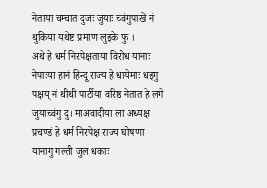नेताया चम्चात दुजः जुयाः च्वंगुपाखें नं थुकिया यथेष्ट प्रमाण लुइके फु ।
अथे हे धर्म निरपेक्षताया विरोध यानाः नेपाःया हानं हिन्दू राज्य हे धायेमाः धइगु पक्षय् नं थीथी पार्टीया वरिष्ठ नेतात हे लगे जुयाच्वंगु दु। माअवादीया ला अध्यक्ष प्रचण्डं हे धर्म निरपेक्ष राज्य घोषणा यानागु गल्ती जुल धकाः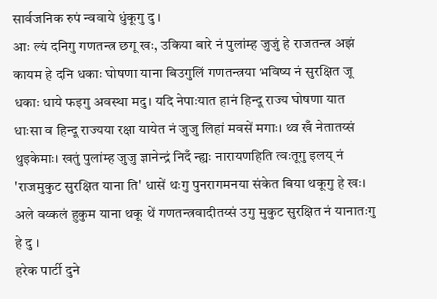सार्वजनिक रुपं न्ववाये धुंकूगु दु ।
आः ल्यं दनिगु गणतन्त्र छगू खः, उकिया बारे नं पुलांम्ह जुजुं हे राजतन्त्र अझं कायम हे दनि धकाः घोषणा याना बिउगुलिं गणतन्त्रया भविष्य नं सुरक्षित जू धकाः धाये फइगु अवस्था मदु। यदि नेपाःयात हानं हिन्दू राज्य घोषणा यात धाःसा व हिन्दू राज्यया रक्षा यायेत नं जुजु लिहां मवसें मगाः। थ्व खँ नेतातय्सं थुइकेमाः। खतुं पुलांम्ह जुजु ज्ञानेन्द्रं निदँ न्ह्यः नारायणहिति त्वःतूगु इलय् नं 'राजमुकुट सुरक्षित याना ति' धासें थःगु पुनरागमनया संकेत बिया थकूगु हे खः। अले वय्कलं हुकुम याना थकू थें गणतन्त्रवादीतय्सं उगु मुकुट सुरक्षित नं यानातःगु हे दु ।
हरेक पार्टी दुने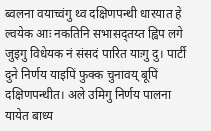ब्वलना वयाच्वंगु थ्व दक्षिणपन्थी धारयात हे ल्वयेक आः नकतिनि सभासद्तय्त ह्विप लगे जुइगु विधेयक नं संसदं पारित याःगु दु। पार्टी दुने निर्णय याइपिं फुक्क चुनावय् बूपिं दक्षिणपन्थीत। अले उमिगु निर्णय पालना यायेत बाध्य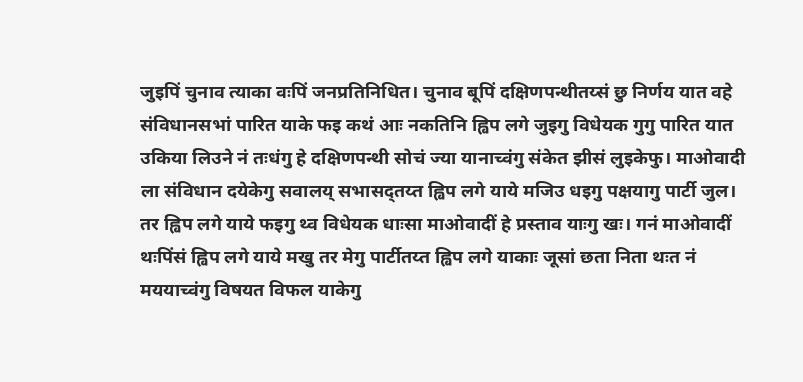जुइपिं चुनाव त्याका वःपिं जनप्रतिनिधित। चुनाव बूपिं दक्षिणपन्थीतय्सं छु निर्णय यात वहे संविधानसभां पारित याके फइ कथं आः नकतिनि ह्विप लगे जुइगु विधेयक गुगु पारित यात उकिया लिउने नं तःधंगु हे दक्षिणपन्थी सोचं ज्या यानाच्वंगु संकेत झीसं लुइकेफु। माओवादी ला संविधान दयेकेगु सवालय् सभासद्तय्त ह्विप लगे याये मजिउ धइगु पक्षयागु पार्टी जुल। तर ह्विप लगे याये फइगु थ्व विधेयक धाःसा माओवादीं हे प्रस्ताव याःगु खः। गनं माओवादीं थःपिंसं ह्विप लगे याये मखु तर मेगु पार्टीतय्त ह्विप लगे याकाः जूसां छता निता थःत नं मययाच्वंगु विषयत विफल याकेगु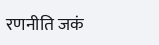रणनीति जकं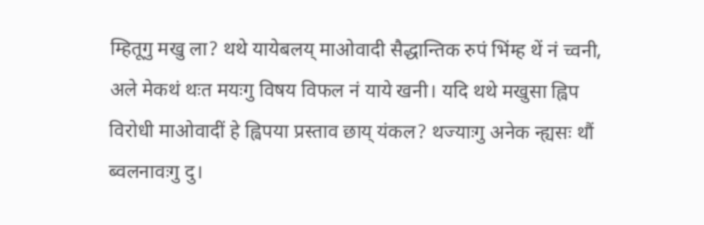म्हितूगु मखु ला? थथे यायेबलय् माओवादी सैद्धान्तिक रुपं भिंम्ह थें नं च्वनी, अले मेकथं थःत मयःगु विषय विफल नं याये खनी। यदि थथे मखुसा ह्विप विरोधी माओवादीं हे ह्विपया प्रस्ताव छाय् यंकल? थज्याःगु अनेक न्ह्यसः थौं ब्वलनावःगु दु।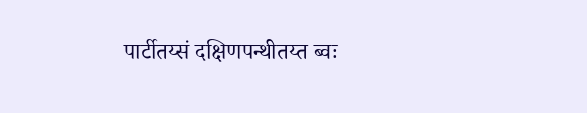पार्टीतय्सं दक्षिणपन्थीतय्त ब्वः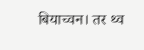बियाच्वन। तर थ्व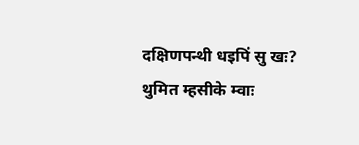दक्षिणपन्थी धइपिं सु खः? थुमित म्हसीके म्वाः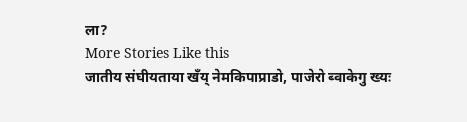ला?
More Stories Like this
जातीय संघीयताया खँय् नेमकिपाप्राडो, पाजेरो ब्वाकेगु ख्यः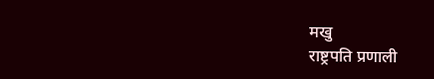मखु
राष्ट्रपति प्रणाली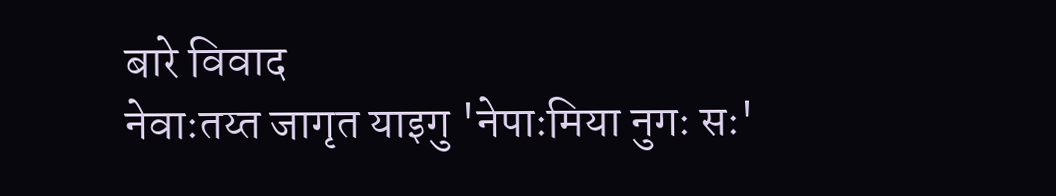बारे विवाद
नेवाःतय्त जागृत याइगु 'नेपाःमिया नुगः सः'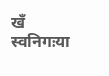खँ स्वनिगःया